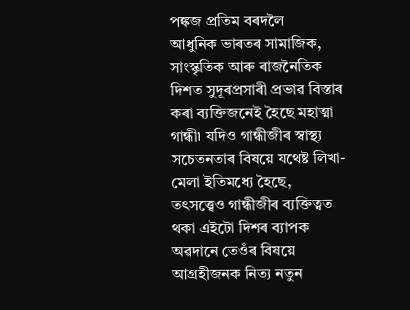পঙ্কজ প্ৰতিম বৰদলৈ
আধুনিক ভাৰতৰ সামাজিক, সাংস্কৃতিক আৰু ৰাজনৈতিক দিশত সুদূৰপ্ৰসাৰী প্ৰভাৱ বিস্তাৰ কৰা ব্যক্তিজনেই হৈছে মহাত্মা গান্ধী৷ যদিও গান্ধীজীৰ স্বাস্থ্য সচেতনতাৰ বিষয়ে যথেষ্ট লিখা-মেলা ইতিমধ্যে হৈছে, তৎসত্ত্বেও গান্ধীজীৰ ব্যক্তিত্বত থকা এইটো দিশৰ ব্যাপক অৱদানে তেওঁৰ বিষয়ে আগ্ৰহীজনক নিত্য নতুন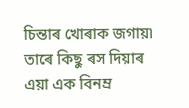চিন্তাৰ খোৰাক জগায়৷ তাৰে কিছু ৰস দিয়াৰ এয়া এক বিনম্ৰ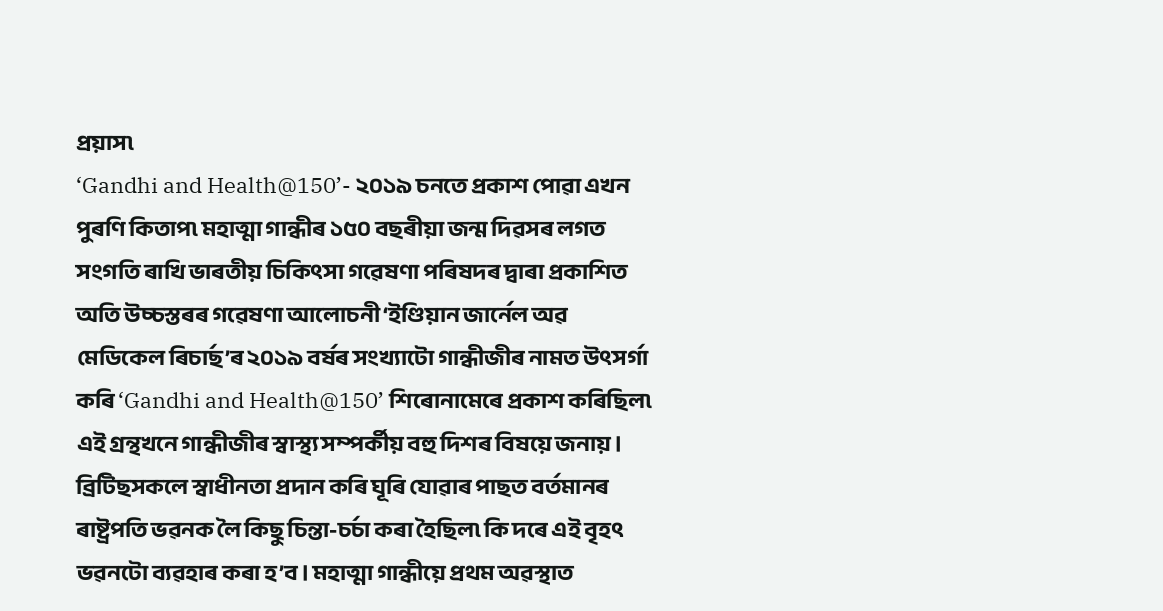প্ৰয়াস৷
‘Gandhi and Health@150’- ২০১৯ চনতে প্ৰকাশ পোৱা এখন পুৰণি কিতাপ৷ মহাত্মা গান্ধীৰ ১৫০ বছৰীয়া জন্ম দিৱসৰ লগত সংগতি ৰাখি ভাৰতীয় চিকিৎসা গৱেষণা পৰিষদৰ দ্বাৰা প্ৰকাশিত অতি উচ্চস্তৰৰ গৱেষণা আলোচনী ‘ইণ্ডিয়ান জাৰ্নেল অৱ মেডিকেল ৰিচাৰ্ছ’ৰ ২০১৯ বৰ্ষৰ সংখ্যাটো গান্ধীজীৰ নামত উৎসৰ্গা কৰি ‘Gandhi and Health@150’ শিৰোনামেৰে প্ৰকাশ কৰিছিল৷ এই গ্ৰন্থখনে গান্ধীজীৰ স্বাস্থ্য সম্পৰ্কীয় বহু দিশৰ বিষয়ে জনায়।
ব্ৰিটিছসকলে স্বাধীনতা প্ৰদান কৰি ঘূৰি যোৱাৰ পাছত বৰ্তমানৰ ৰাষ্ট্ৰপতি ভৱনক লৈ কিছু চিন্তা-চৰ্চা কৰা হৈছিল৷ কি দৰে এই বৃহৎ ভৱনটো ব্যৱহাৰ কৰা হ’ব। মহাত্মা গান্ধীয়ে প্ৰথম অৱস্থাত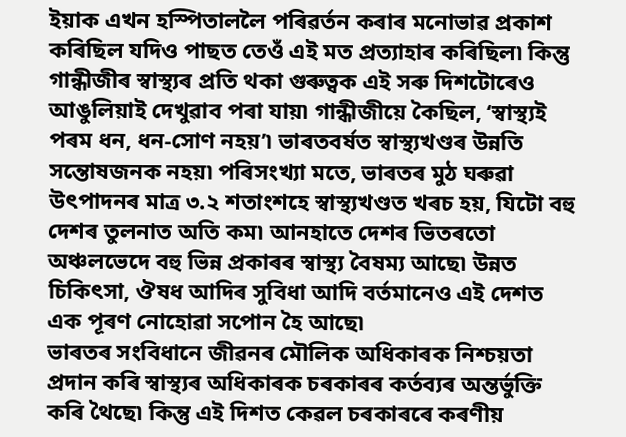ইয়াক এখন হস্পিতাললৈ পৰিৱৰ্তন কৰাৰ মনোভাৱ প্ৰকাশ কৰিছিল যদিও পাছত তেওঁ এই মত প্ৰত্যাহাৰ কৰিছিল৷ কিন্তু গান্ধীজীৰ স্বাস্থ্যৰ প্ৰতি থকা গুৰুত্বক এই সৰু দিশটোৰেও আঙুলিয়াই দেখুৱাব পৰা যায়৷ গান্ধীজীয়ে কৈছিল, ‘স্বাস্থ্যই পৰম ধন, ধন-সোণ নহয়’৷ ভাৰতবৰ্ষত স্বাস্থ্যখণ্ডৰ উন্নতি সন্তোষজনক নহয়৷ পৰিসংখ্যা মতে, ভাৰতৰ মুঠ ঘৰুৱা উৎপাদনৰ মাত্ৰ ৩.২ শতাংশহে স্বাস্থ্যখণ্ডত খৰচ হয়, যিটো বহু দেশৰ তুলনাত অতি কম৷ আনহাতে দেশৰ ভিতৰতো অঞ্চলভেদে বহু ভিন্ন প্ৰকাৰৰ স্বাস্থ্য বৈষম্য আছে৷ উন্নত চিকিৎসা, ঔষধ আদিৰ সুবিধা আদি বৰ্তমানেও এই দেশত এক পূৰণ নোহোৱা সপোন হৈ আছে৷
ভাৰতৰ সংবিধানে জীৱনৰ মৌলিক অধিকাৰক নিশ্চয়তা প্ৰদান কৰি স্বাস্থ্যৰ অধিকাৰক চৰকাৰৰ কৰ্তব্যৰ অন্তৰ্ভুক্তি কৰি থৈছে৷ কিন্তু এই দিশত কেৱল চৰকাৰৰে কৰণীয়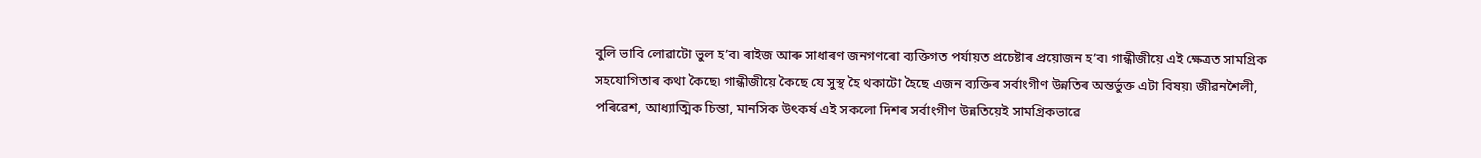বুলি ভাবি লোৱাটো ভুল হ’ব৷ ৰাইজ আৰু সাধাৰণ জনগণৰো ব্যক্তিগত পৰ্যায়ত প্ৰচেষ্টাৰ প্ৰয়োজন হ’ব৷ গান্ধীজীয়ে এই ক্ষেত্ৰত সামগ্ৰিক সহযোগিতাৰ কথা কৈছে৷ গান্ধীজীয়ে কৈছে যে সুস্থ হৈ থকাটো হৈছে এজন ব্যক্তিৰ সৰ্বাংগীণ উন্নতিৰ অন্তৰ্ভুক্ত এটা বিষয়৷ জীৱনশৈলী, পৰিৱেশ, আধ্যাত্মিক চিন্তা, মানসিক উৎকৰ্ষ এই সকলো দিশৰ সৰ্বাংগীণ উন্নতিয়েই সামগ্ৰিকভাৱে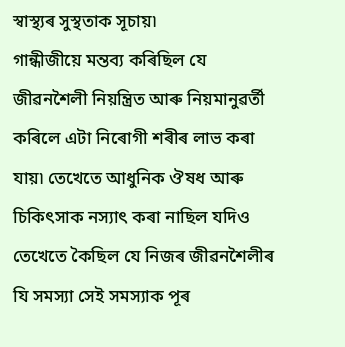স্বাস্থ্যৰ সুস্থতাক সূচায়৷
গান্ধীজীয়ে মন্তব্য কৰিছিল যে জীৱনশৈলী নিয়ন্ত্ৰিত আৰু নিয়মানুৱৰ্তী কৰিলে এটা নিৰোগী শৰীৰ লাভ কৰা যায়৷ তেখেতে আধুনিক ঔষধ আৰু চিকিৎসাক নস্যাৎ কৰা নাছিল যদিও তেখেতে কৈছিল যে নিজৰ জীৱনশৈলীৰ যি সমস্যা সেই সমস্যাক পূৰ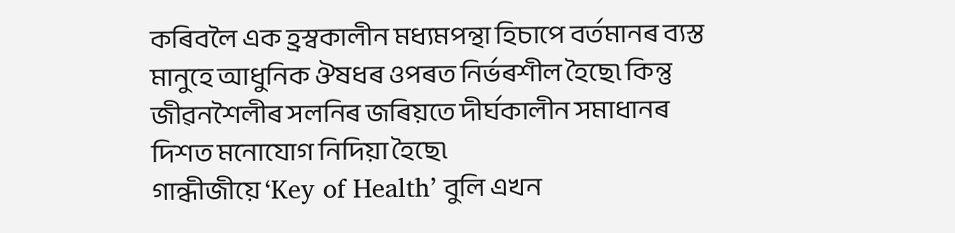কৰিবলৈ এক হ্ৰস্বকালীন মধ্যমপন্থা হিচাপে বৰ্তমানৰ ব্যস্ত মানুহে আধুনিক ঔষধৰ ওপৰত নিৰ্ভৰশীল হৈছে৷ কিন্তু জীৱনশৈলীৰ সলনিৰ জৰিয়তে দীৰ্ঘকালীন সমাধানৰ দিশত মনোযোগ নিদিয়া হৈছে৷
গান্ধীজীয়ে ‘Key of Health’ বুলি এখন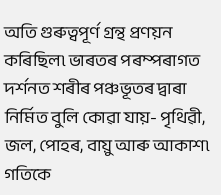অতি গুৰুত্বপূৰ্ণ গ্ৰন্থ প্ৰণয়ন কৰিছিল৷ ভাৰতৰ পৰম্পৰাগত দৰ্শনত শৰীৰ পঞ্চভূতৰ দ্বাৰা নিৰ্মিত বুলি কোৱা যায়- পৃথিৱী, জল, পোহৰ, বায়ু আৰু আকাশ৷ গতিকে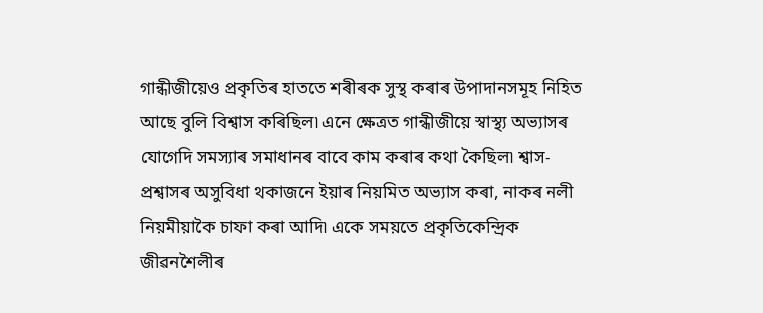গান্ধীজীয়েও প্ৰকৃতিৰ হাততে শৰীৰক সুস্থ কৰাৰ উপাদানসমূহ নিহিত আছে বুলি বিশ্বাস কৰিছিল৷ এনে ক্ষেত্ৰত গান্ধীজীয়ে স্বাস্থ্য অভ্যাসৰ যোগেদি সমস্যাৰ সমাধানৰ বাবে কাম কৰাৰ কথা কৈছিল৷ শ্বাস-প্ৰশ্বাসৰ অসুবিধা থকাজনে ইয়াৰ নিয়মিত অভ্যাস কৰা, নাকৰ নলী নিয়মীয়াকৈ চাফা কৰা আদি৷ একে সময়তে প্ৰকৃতিকেন্দ্ৰিক জীৱনশৈলীৰ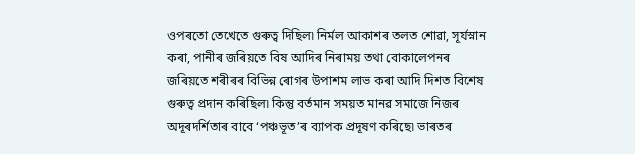ওপৰতো তেখেতে গুৰুত্ব দিছিল৷ নিৰ্মল আকাশৰ তলত শোৱা, সূৰ্যস্নান কৰা, পানীৰ জৰিয়তে বিষ আদিৰ নিৰাময় তথা বোকালেপনৰ জৰিয়তে শৰীৰৰ বিভিন্ন ৰোগৰ উপাশম লাভ কৰা আদি দিশত বিশেষ গুৰুত্ব প্ৰদান কৰিছিল৷ কিন্তু বৰ্তমান সময়ত মানৱ সমাজে নিজৰ অদূৰদৰ্শিতাৰ বাবে ‘পঞ্চভূত’ৰ ব্যাপক প্ৰদূষণ কৰিছে৷ ভাৰতৰ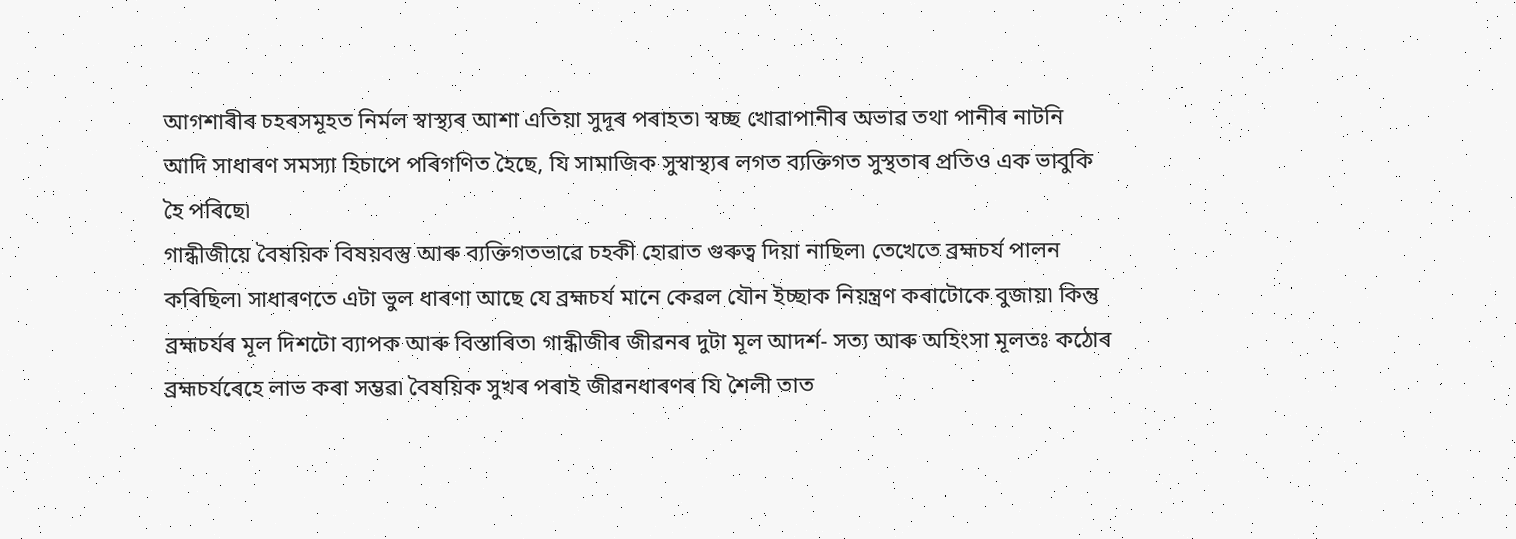আগশাৰীৰ চহৰসমূহত নিৰ্মল স্বাস্থ্যৰ আশা এতিয়া সুদূৰ পৰাহত৷ স্বচ্ছ খোৱাপানীৰ অভাৱ তথা পানীৰ নাটনি আদি সাধাৰণ সমস্যা হিচাপে পৰিগণিত হৈছে, যি সামাজিক সুস্বাস্থ্যৰ লগত ব্যক্তিগত সুস্থতাৰ প্ৰতিও এক ভাবুকি হৈ পৰিছে৷
গান্ধীজীয়ে বৈষয়িক বিষয়বস্তু আৰু ব্যক্তিগতভাৱে চহকী হোৱাত গুৰুত্ব দিয়া নাছিল৷ তেখেতে ব্ৰহ্মচৰ্য পালন কৰিছিল৷ সাধাৰণতে এটা ভুল ধাৰণা আছে যে ব্ৰহ্মচৰ্য মানে কেৱল যৌন ইচ্ছাক নিয়ন্ত্ৰণ কৰাটোকে বুজায়৷ কিন্তু ব্ৰহ্মচৰ্যৰ মূল দিশটো ব্যাপক আৰু বিস্তাৰিত৷ গান্ধীজীৰ জীৱনৰ দুটা মূল আদৰ্শ- সত্য আৰু অহিংসা মূলতঃ কঠোৰ ব্ৰহ্মচৰ্যৰেহে লাভ কৰা সম্ভৱ৷ বৈষয়িক সুখৰ পৰাই জীৱনধাৰণৰ যি শৈলী তাত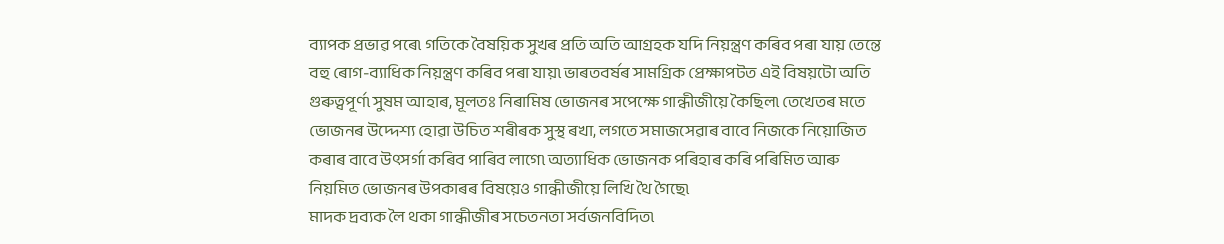ব্যাপক প্ৰভাৱ পৰে৷ গতিকে বৈষয়িক সুখৰ প্ৰতি অতি আগ্ৰহক যদি নিয়ন্ত্ৰণ কৰিব পৰা যায় তেন্তে বহু ৰোগ-ব্যাধিক নিয়ন্ত্ৰণ কৰিব পৰা যায়৷ ভাৰতবৰ্ষৰ সামগ্ৰিক প্ৰেক্ষাপটত এই বিষয়টো অতি গুৰুত্বপূৰ্ণ৷ সুষম আহাৰ, মূলতঃ নিৰামিষ ভোজনৰ সপেক্ষে গান্ধীজীয়ে কৈছিল৷ তেখেতৰ মতে ভোজনৰ উদ্দেশ্য হোৱা উচিত শৰীৰক সুস্থ ৰখা, লগতে সমাজসেৱাৰ বাবে নিজকে নিয়োজিত কৰাৰ বাবে উৎসৰ্গা কৰিব পাৰিব লাগে৷ অত্যাধিক ভোজনক পৰিহাৰ কৰি পৰিমিত আৰু নিয়মিত ভোজনৰ উপকাৰৰ বিষয়েও গান্ধীজীয়ে লিখি থৈ গৈছে৷
মাদক দ্ৰব্যক লৈ থকা গান্ধীজীৰ সচেতনতা সৰ্বজনবিদিত৷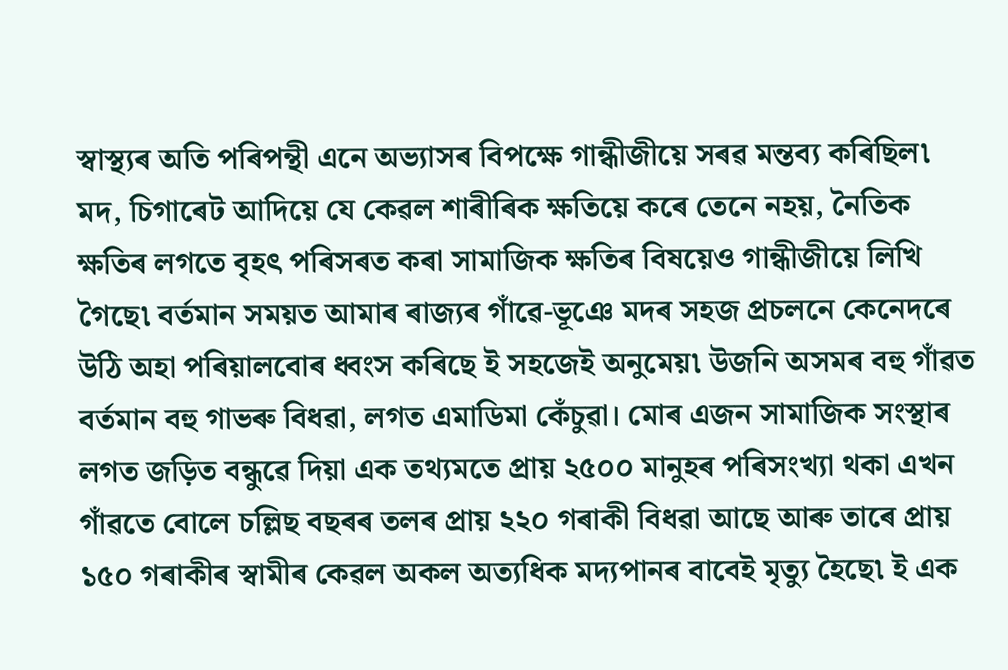স্বাস্থ্যৰ অতি পৰিপন্থী এনে অভ্যাসৰ বিপক্ষে গান্ধীজীয়ে সৰৱ মন্তব্য কৰিছিল৷ মদ, চিগাৰেট আদিয়ে যে কেৱল শাৰীৰিক ক্ষতিয়ে কৰে তেনে নহয়, নৈতিক ক্ষতিৰ লগতে বৃহৎ পৰিসৰত কৰা সামাজিক ক্ষতিৰ বিষয়েও গান্ধীজীয়ে লিখি গৈছে৷ বৰ্তমান সময়ত আমাৰ ৰাজ্যৰ গাঁৱে-ভূঞে মদৰ সহজ প্ৰচলনে কেনেদৰে উঠি অহা পৰিয়ালবোৰ ধ্বংস কৰিছে ই সহজেই অনুমেয়৷ উজনি অসমৰ বহু গাঁৱত বৰ্তমান বহু গাভৰু বিধৱা, লগত এমাডিমা কেঁচুৱা। মোৰ এজন সামাজিক সংস্থাৰ লগত জড়িত বন্ধুৱে দিয়া এক তথ্যমতে প্ৰায় ২৫০০ মানুহৰ পৰিসংখ্যা থকা এখন গাঁৱতে বোলে চল্লিছ বছৰৰ তলৰ প্ৰায় ২২০ গৰাকী বিধৱা আছে আৰু তাৰে প্ৰায় ১৫০ গৰাকীৰ স্বামীৰ কেৱল অকল অত্যধিক মদ্যপানৰ বাবেই মৃত্যু হৈছে৷ ই এক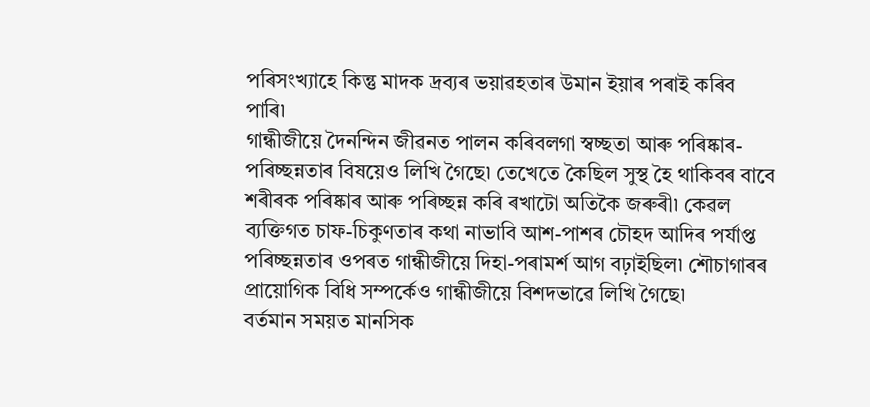পৰিসংখ্যাহে কিন্তু মাদক দ্ৰব্যৰ ভয়াৱহতাৰ উমান ইয়াৰ পৰাই কৰিব পাৰি৷
গান্ধীজীয়ে দৈনন্দিন জীৱনত পালন কৰিবলগা স্বচ্ছতা আৰু পৰিষ্কাৰ-পৰিচ্ছন্নতাৰ বিষয়েও লিখি গৈছে৷ তেখেতে কৈছিল সুস্থ হৈ থাকিবৰ বাবে শৰীৰক পৰিষ্কাৰ আৰু পৰিচ্ছন্ন কৰি ৰখাটো অতিকৈ জৰুৰী৷ কেৱল ব্যক্তিগত চাফ-চিকুণতাৰ কথা নাভাবি আশ-পাশৰ চৌহদ আদিৰ পৰ্যাপ্ত পৰিচ্ছন্নতাৰ ওপৰত গান্ধীজীয়ে দিহা-পৰামৰ্শ আগ বঢ়াইছিল৷ শৌচাগাৰৰ প্ৰায়োগিক বিধি সম্পৰ্কেও গান্ধীজীয়ে বিশদভাৱে লিখি গৈছে৷
বৰ্তমান সময়ত মানসিক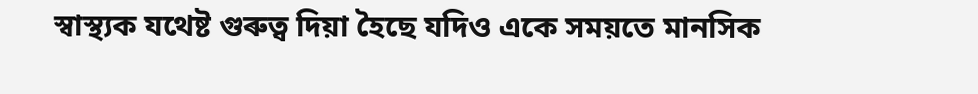স্বাস্থ্যক যথেষ্ট গুৰুত্ব দিয়া হৈছে যদিও একে সময়তে মানসিক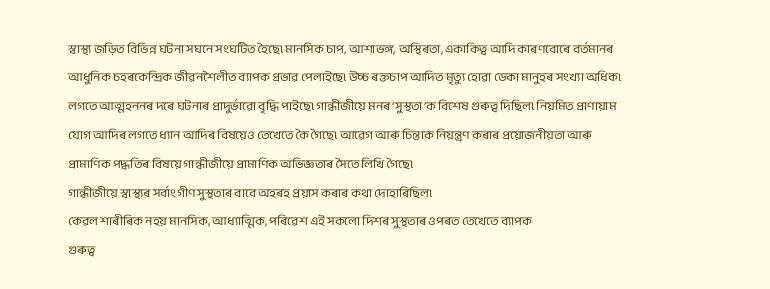স্বাস্থ্য জড়িত বিভিন্ন ঘটনা সঘনে সংঘটিত হৈছে৷ মানসিক চাপ, আশাভঙ্গ, অস্থিৰতা, একাকিত্ব আদি কাৰণবোৰে বৰ্তমানৰ আধুনিক চহৰকেন্দ্ৰিক জীৱনশৈলীত ব্যাপক প্ৰভাৱ পেলাইছে৷ উচ্চ ৰক্তচাপ আদিত মৃত্যু হোৱা ডেকা মানুহৰ সংখ্যা অধিক৷ লগতে আত্মহননৰ দৰে ঘটনাৰ প্ৰাদুৰ্ভাৱো বৃদ্ধি পাইছে৷ গান্ধীজীয়ে মনৰ ‘সুস্থতা’ক বিশেষ গুৰুত্ব দিছিল৷ নিয়মিত প্ৰাণায়াম যোগ আদিৰ লগতে ধ্যান আদিৰ বিষয়েও তেখেতে কৈ গৈছে৷ আৱেগ আৰু চিন্তাক নিয়ন্ত্ৰণ কৰাৰ প্ৰয়োজনীয়তা আৰু প্ৰামাণিক পদ্ধতিৰ বিষয়ে গান্ধীজীয়ে প্ৰামাণিক অভিজ্ঞতাৰ সৈতে লিখি গৈছে৷
গান্ধীজীয়ে স্বাস্থ্যৰ সৰ্বাংগীণ সুস্থতাৰ বাবে অহৰহ প্ৰয়াস কৰাৰ কথা দোহাৰিছিল৷
কেৱল শাৰীৰিক নহয় মানসিক, আধ্যাত্মিক, পৰিৱেশ এই সকলো দিশৰ সুস্থতাৰ ওপৰত তেখেতে ব্যাপক
গুৰুত্ব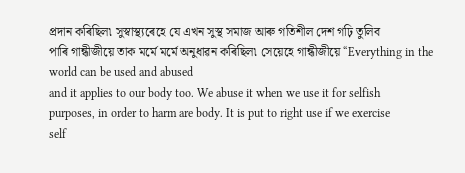প্ৰদান কৰিছিল৷ সুস্বাস্থ্যৰেহে যে এখন সুস্থ সমাজ আৰু গতিশীল দেশ গঢ়ি তুলিব
পাৰি গান্ধীজীয়ে তাক মৰ্মে মৰ্মে অনুধাৱন কৰিছিল৷ সেয়েহে গান্ধীজীয়ে “Everything in the world can be used and abused
and it applies to our body too. We abuse it when we use it for selfish
purposes, in order to harm are body. It is put to right use if we exercise
self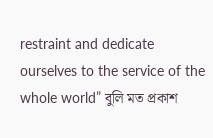restraint and dedicate ourselves to the service of the whole world” বুলি মত প্ৰকাশ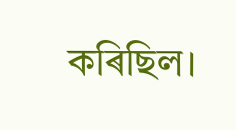কৰিছিল।